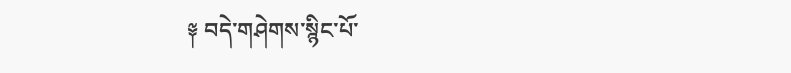༈ བདེ་གཤེགས་སྙིང་པོ་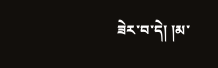ཟེར་བ་དེ། །མ་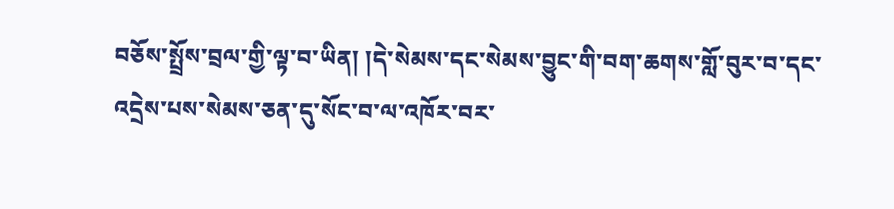བཅོས་སྤྲོས་བྲལ་གྱི་ལྟ་བ་ཡིན། །དེ་སེམས་དང་སེམས་བྱུང་གི་བག་ཆགས་གློ་བུར་བ་དང་འདྲེས་པས་སེམས་ཅན་དུ་སོང་བ་ལ་འཁོར་བར་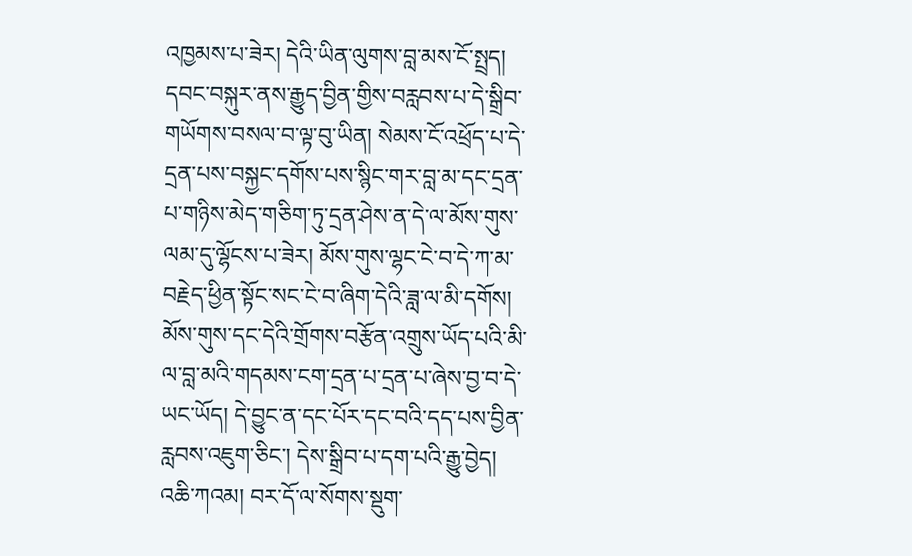འཁྱམས་པ་ཟེར། དེའི་ཡིན་ལུགས་བླ་མས་ངོ་སྤྲད། དབང་བསྐུར་ནས་རྒྱུད་བྱིན་གྱིས་བརླབས་པ་དེ་སྒྲིབ་གཡོགས་བསལ་བ་ལྟ་བུ་ཡིན། སེམས་ངོ་འཕྲོད་པ་དེ་དྲན་པས་བསྐྱང་དགོས་པས་སྙིང་གར་བླ་མ་དང་དྲན་པ་གཉིས་མེད་གཅིག་ཏུ་དྲན་ཤེས་ན་དེ་ལ་མོས་གུས་ལམ་དུ་ལྷོངས་པ་ཟེར། མོས་གུས་ལྷང་ངེ་བ་དེ་ཀ་མ་བརྗེད་ཕྱིན་སྟོང་སང་ངེ་བ་ཞིག་དེའི་ཟླ་ལ་མི་དགོས། མོས་གུས་དང་དེའི་གྲོགས་བརྩོན་འགྲུས་ཡོད་པའི་མི་ལ་བླ་མའི་གདམས་ངག་དྲན་པ་དྲན་པ་ཞེས་བྱ་བ་དེ་ཡང་ཡོད། དེ་བྱུང་ན་དང་པོར་དང་བའི་དད་པས་བྱིན་རླབས་འཇུག་ཅིང་། དེས་སྒྲིབ་པ་དག་པའི་རྒྱུ་བྱེད། འཆི་ཀའམ། བར་དོ་ལ་སོགས་སྡུག་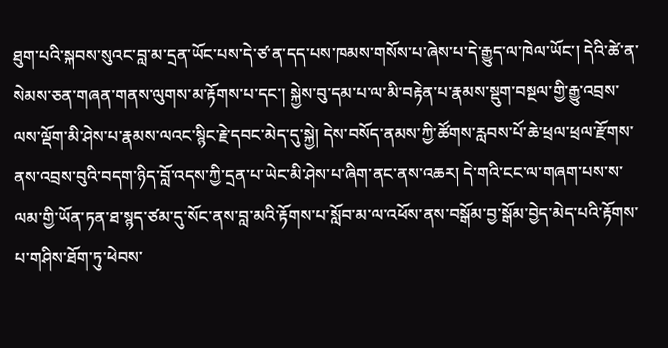ཐུག་པའི་སྐབས་སུའང་བླ་མ་དྲན་ཡོང་པས་དེ་ཙ་ན་དད་པས་ཁམས་གསོས་པ་ཞེས་པ་དེ་རྒྱུད་ལ་ཁེལ་ཡོང་། དེའི་ཚེ་ན་སེམས་ཅན་གཞན་གནས་ལུགས་མ་རྟོགས་པ་དང་། སྐྱེས་བུ་དམ་པ་ལ་མི་བརྟེན་པ་རྣམས་སྡུག་བསྔལ་གྱི་རྒྱུ་འབྲས་ལས་ལྡོག་མི་ཤེས་པ་རྣམས་ལའང་སྙིང་རྗེ་དབང་མེད་དུ་སྐྱེ། དེས་བསོད་ནམས་ཀྱི་ཚོགས་རླབས་པོ་ཆེ་ཕྲལ་ཕྲལ་རྫོགས་ནས་འབྲས་བུའི་བདག་ཉིད་བློ་འདས་ཀྱི་དྲན་པ་ཡེང་མི་ཤེས་པ་ཞིག་ནང་ནས་འཆར། དེ་གའི་ངང་ལ་གཞག་པས་ས་ལམ་གྱི་ཡོན་ཏན་ཐ་སྙད་ཙམ་དུ་སོང་ནས་བླ་མའི་རྟོགས་པ་སློབ་མ་ལ་འཕོས་ནས་བསྒོམ་བྱ་སྒོམ་བྱེད་མེད་པའི་རྟོགས་པ་གཤིས་ཐོག་ཏུ་ཕེབས་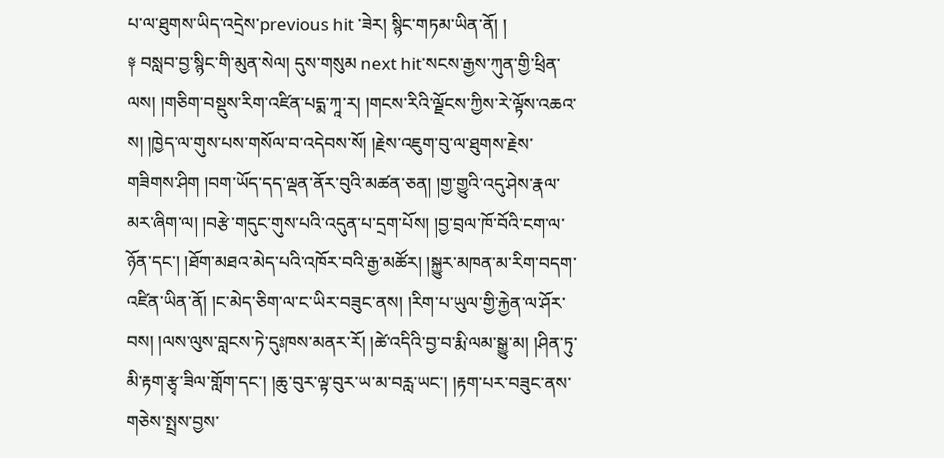པ་ལ་ཐུགས་ཡིད་འདྲེས་previous hit ་ཟེར། སྙིང་གཏམ་ཡིན་ནོ། །
༈ བསླབ་བྱ་སྙིང་གི་མུན་སེལ། དུས་གསུམ next hit་སངས་རྒྱས་ཀུན་གྱི་ཕྲིན་ལས། །གཅིག་བསྡུས་རིག་འཛིན་པདྨ་ཀཱ་ར། །གངས་རིའི་ལྗོངས་ཀྱིས་རེ་ལྟོས་འཆའ་ས། །ཁྱེད་ལ་གུས་པས་གསོལ་བ་འདེབས་སོ། །རྗེས་འཇུག་བུ་ལ་ཐུགས་རྗེས་གཟིགས་ཤིག །བག་ཡོད་དད་ལྡན་ནོར་བུའི་མཚན་ཅན། །གྱ་གྱུའི་འདུ་ཤེས་རྣལ་མར་ཞིག་ལ། །བརྩེ་གདུང་གུས་པའི་འདུན་པ་དྲག་པོས། །བྱ་བྲལ་ཁོ་བོའི་ངག་ལ་ཉོན་དང་། །ཐོག་མཐའ་མེད་པའི་འཁོར་བའི་རྒྱ་མཚོར། །སྐྱུར་མཁན་མ་རིག་བདག་འཛིན་ཡིན་ནོ། །ང་མེད་ཅིག་ལ་ང་ཡིར་བཟུང་ནས། །རིག་པ་ཡུལ་གྱི་རྐྱེན་ལ་ཤོར་བས། །ལས་ལུས་བླངས་ཏེ་དུཿཁས་མནར་རོ། །ཚེ་འདིའི་བྱ་བ་རྨི་ལམ་སྒྱུ་མ། །ཤིན་ཏུ་མི་རྟག་རྩྭ་ཟིལ་གློག་དང་། །ཆུ་བུར་ལྟ་བུར་ཡ་མ་བརླ་ཡང་། །རྟག་པར་བཟུང་ནས་གཅེས་སྤྲས་བྱས་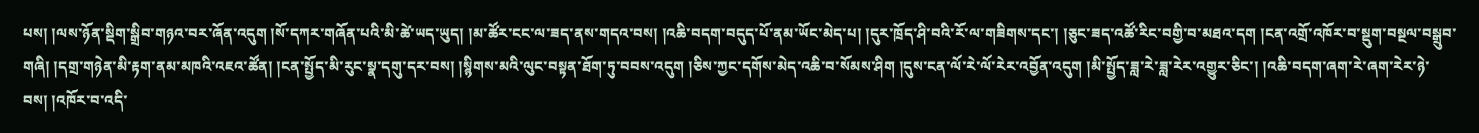པས། །ལས་ཉོན་སྡིག་སྒྲིབ་གཉའ་བར་ཞོན་འདུག །སོ་དཀར་གཞོན་པའི་མི་ཚེ་ཡད་ཡུད། །མ་ཚོར་ངང་ལ་ཟད་ནས་གདའ་བས། །འཆི་བདག་བདུད་པོ་ནམ་ཡོང་མེད་པ། །དུར་ཁྲོད་ཤི་བའི་རོ་ལ་གཟིགས་དང་། །ཅུང་ཟད་འཚོ་རིང་བགྱི་བ་མཐའ་དག །ངན་འགྲོ་འཁོར་བ་སྡུག་བསྔལ་བསྒྲུབ་གཞི། །དགྲ་གཉེན་མི་རྟག་ནམ་མཁའི་འཇའ་ཚོན། །ངན་སྤྱོད་མི་རུང་སྣ་དགུ་དར་བས། །སྙིགས་མའི་ལུང་བསྟན་ཐོག་ཏུ་བབས་འདུག །ཅིས་ཀྱང་དགོས་མེད་འཆི་བ་སོམས་ཤིག །དུས་ངན་ལོ་རེ་ལོ་རེར་འབྱོན་འདུག །མི་སྤྱོད་ཟླ་རེ་ཟླ་རེར་འགྱུར་ཅིང་། །འཆི་བདག་ཞག་རེ་ཞག་རེར་ཉེ་བས། །འཁོར་བ་འདི་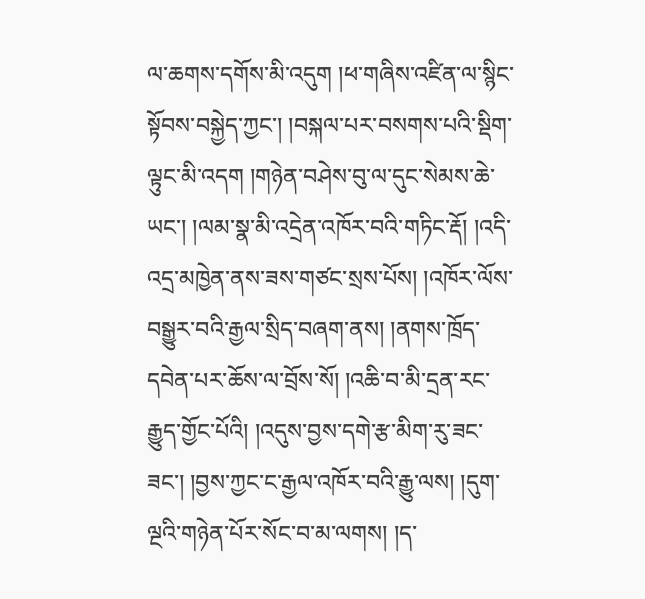ལ་ཆགས་དགོས་མི་འདུག །ཕ་གཞིས་འཛིན་ལ་སྙིང་སྟོབས་བསྐྱེད་ཀྱང་། །བསྐལ་པར་བསགས་པའི་སྡིག་ལྟུང་མི་འདག །གཉེན་བཤེས་བུ་ལ་དུང་སེམས་ཆེ་ཡང་། །ལམ་སྣ་མི་འདྲེན་འཁོར་བའི་གཏིང་རྡོ། །འདི་འདྲ་མཁྱེན་ནས་ཟས་གཙང་སྲས་པོས། །འཁོར་ལོས་བསྒྱུར་བའི་རྒྱལ་སྲིད་བཞག་ནས། །ནགས་ཁྲོད་དབེན་པར་ཆོས་ལ་བྲོས་སོ། །འཆི་བ་མི་དྲན་རང་རྒྱུད་གྱོང་པོའི། །འདུས་བྱས་དགེ་རྩ་མིག་རུ་ཟང་ཟང་། །བྱས་ཀྱང་ང་རྒྱལ་འཁོར་བའི་རྒྱུ་ལས། །དུག་ལྔའི་གཉེན་པོར་སོང་བ་མ་ལགས། །ད་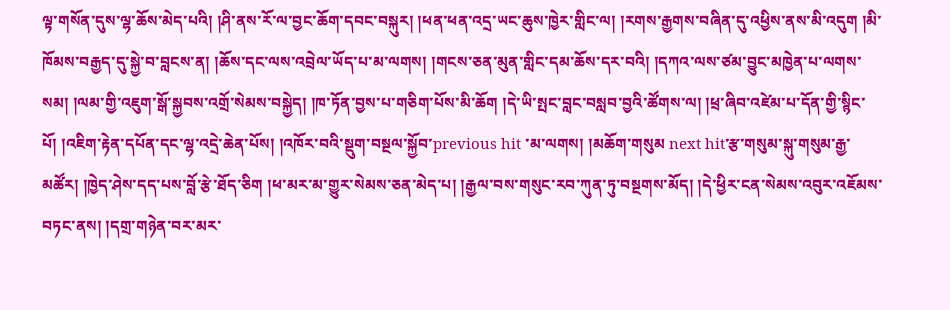ལྟ་གསོན་དུས་ལྷ་ཆོས་མེད་པའི། །ཤི་ནས་རོ་ལ་བྱང་ཆོག་དབང་བསྐུར། །ཕན་ཕན་འདྲ་ཡང་ཆུས་ཁྱེར་གླིང་ལ། །རགས་རྒྱགས་བཞིན་དུ་འཕྱིས་ནས་མི་འདུག །མི་ཁོམས་བརྒྱད་དུ་སྐྱེ་བ་བླངས་ན། །ཆོས་དང་ལས་འབྲེལ་ཡོད་པ་མ་ལགས། །གངས་ཅན་མུན་གླིང་དམ་ཆོས་དར་བའི། །དཀའ་ལས་ཙམ་བྱུང་མཁྱེན་པ་ལགས་སམ། །ལམ་གྱི་འཇུག་སྒོ་སྐྱབས་འགྲོ་སེམས་བསྐྱེད། །ཁ་ཏོན་བྱས་པ་གཅིག་པོས་མི་ཆོག །དེ་ཡི་སྤང་བླང་བསླབ་བྱའི་ཚོགས་ལ། །ཕྲ་ཞིབ་འཛེམ་པ་དོན་གྱི་སྙིང་པོ། །འཇིག་རྟེན་དཔོན་དང་ལྷ་འདྲེ་ཆེན་པོས། །འཁོར་བའི་སྡུག་བསྔལ་སྐྱོབ་previous hit ་མ་ལགས། །མཆོག་གསུམ next hit་རྩ་གསུམ་སྐུ་གསུམ་རྒྱ་མཚོར། །ཁྱེད་ཤེས་དད་པས་བློ་རྩེ་ཐོད་ཅིག །ཕ་མར་མ་གྱུར་སེམས་ཅན་མེད་པ། །རྒྱལ་བས་གསུང་རབ་ཀུན་ཏུ་བསྔགས་མོད། །དེ་ཕྱིར་ངན་སེམས་འབུར་འཇོམས་བཏང་ནས། །དགྲ་གཉེན་བར་མར་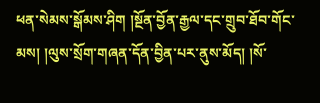ཕན་སེམས་སྒོམས་ཤིག །སྔོན་བྱོན་རྒྱལ་དང་གྲུབ་ཐོབ་གོང་མས། །ལུས་སྲོག་གཞན་དོན་བྱིན་པར་ནུས་མོད། །སོ་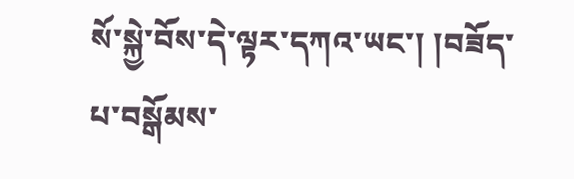སོ་སྐྱེ་བོས་དེ་ལྟར་དཀའ་ཡང་། །བཟོད་པ་བསྒོམས་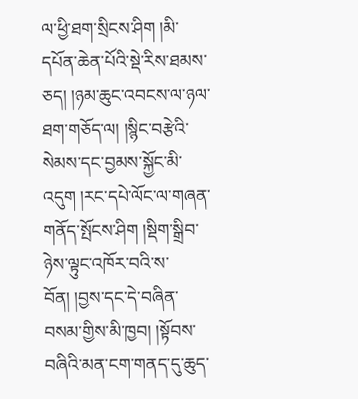ལ་ཕྱི་ཐག་སྲིངས་ཤིག །མི་དཔོན་ཆེན་པོའི་སྡེ་རིས་ཐམས་ཅད། །ཉམ་ཆུང་འབངས་ལ་ཉལ་ཐག་གཅོད་ལ། །སྙིང་བརྩེའི་སེམས་དང་བྱམས་སྐྱོང་མི་འདུག །རང་དཔེ་ལོང་ལ་གཞན་གནོད་སྤོངས་ཤིག །སྡིག་སྒྲིབ་ཉེས་ལྟུང་འཁོར་བའི་ས་བོན། །བྱས་དང་དེ་བཞིན་བསམ་གྱིས་མི་ཁྱབ། །སྟོབས་བཞིའི་མན་ངག་གནད་དུ་ཆུད་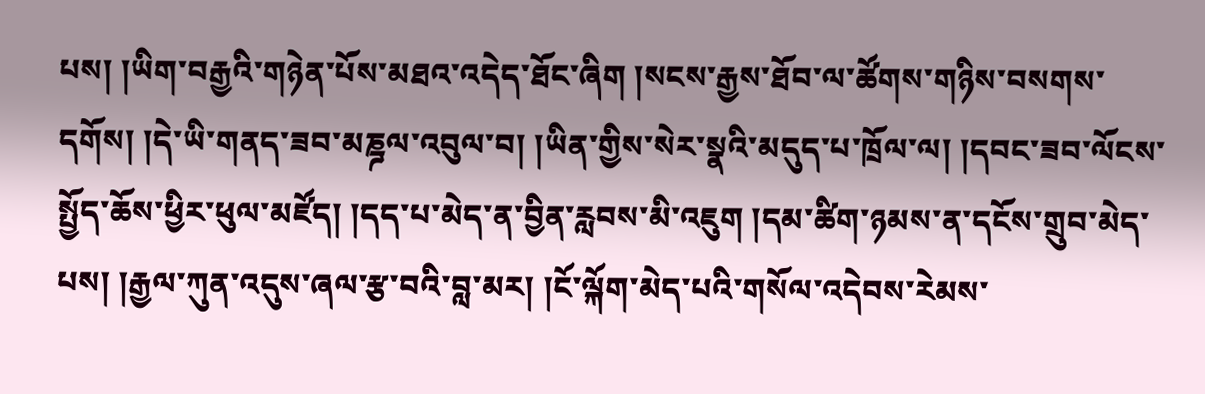པས། །ཡིག་བརྒྱའི་གཉེན་པོས་མཐའ་འདེད་ཐོང་ཞིག །སངས་རྒྱས་ཐོབ་ལ་ཚོགས་གཉིས་བསགས་དགོས། །དེ་ཡི་གནད་ཟབ་མཎྜལ་འབུལ་བ། །ཡིན་གྱིས་སེར་སྣའི་མདུད་པ་ཁྲོལ་ལ། །དབང་ཟབ་ལོངས་སྤྱོད་ཆོས་ཕྱིར་ཕུལ་མཛོད། །དད་པ་མེད་ན་བྱིན་རླབས་མི་འཇུག །དམ་ཚིག་ཉམས་ན་དངོས་གྲུབ་མེད་པས། །རྒྱལ་ཀུན་འདུས་ཞལ་རྩ་བའི་བླ་མར། །ངོ་ལྐོག་མེད་པའི་གསོལ་འདེབས་རེམས་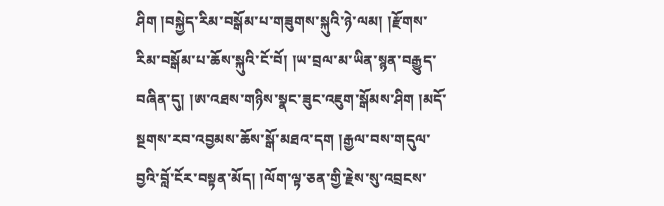ཤིག །བསྐྱེད་རིམ་བསྒོམ་པ་གཟུགས་སྐུའི་ཉེ་ལམ། །རྫོགས་རིམ་བསྒོམ་པ་ཆོས་སྐུའི་ངོ་བོ། །ཡ་བྲལ་མ་ཡིན་སྙན་བརྒྱུད་བཞིན་དུ། །ཨ་འཐས་གཉིས་སྣང་ཟུང་འཇུག་སྒོམས་ཤིག །མདོ་སྔགས་རབ་འབྱམས་ཆོས་སྒོ་མཐའ་དག །རྒྱལ་བས་གདུལ་བྱའི་བློ་ངོར་བསྟན་མོད། །ལོག་ལྟ་ཅན་གྱི་རྗེས་སུ་འབྲངས་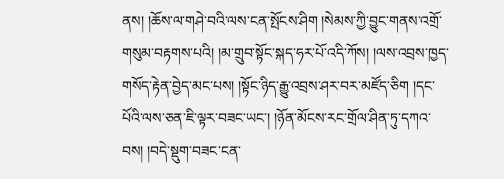ནས། །ཆོས་ལ་གཤེ་བའི་ལས་ངན་སྤོངས་ཤིག །སེམས་ཀྱི་བྱུང་གནས་འགྲོ་གསུམ་བརྟགས་པའི། །མ་གྲུབ་སྟོང་སྐད་ཧར་པོ་འདི་ཀོས། །ལས་འབྲས་ཁྱད་གསོད་རྟེན་བྱེད་མང་པས། །སྟོང་ཉིད་རྒྱུ་འབྲས་ཤར་བར་མཛོད་ཅིག །དང་པོའི་ལས་ཅན་ཇི་ལྟར་བཟང་ཡང་། །ཉོན་མོངས་རང་གྲོལ་ཤིན་ཏུ་དཀའ་བས། །བདེ་སྡུག་བཟང་ངན་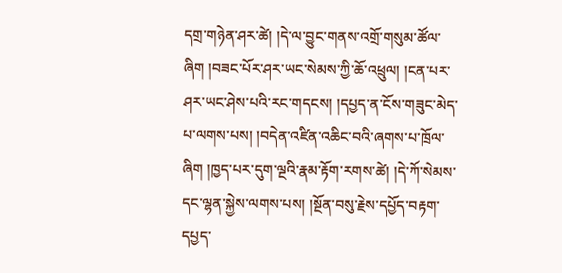དགྲ་གཉེན་ཤར་ཚེ། །དེ་ལ་བྱུང་གནས་འགྲོ་གསུམ་ཚོལ་ཞིག །བཟང་པོར་ཤར་ཡང་སེམས་ཀྱི་ཆོ་འཕྲུལ། །ངན་པར་ཤར་ཡང་ཤེས་པའི་རང་གདངས། །དཔྱད་ན་ངོས་གཟུང་མེད་པ་ལགས་པས། །བདེན་འཛིན་འཆིང་བའི་ཞགས་པ་ཁྲོལ་ཞིག །ཁྱད་པར་དུག་ལྔའི་རྣམ་རྟོག་རགས་ཚེ། །དེ་ཀོ་སེམས་དང་ལྷན་སྐྱེས་ལགས་པས། །སྔོན་བསུ་རྗེས་དཔྱོད་བརྟག་དཔྱད་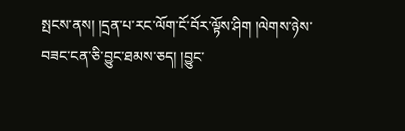སྤངས་ནས། །དྲན་པ་རང་ལོག་ངོ་བོར་ལྟོས་ཤིག །ལེགས་ཉེས་བཟང་ངན་ཅི་བྱུང་ཐམས་ཅད། །བྱུང་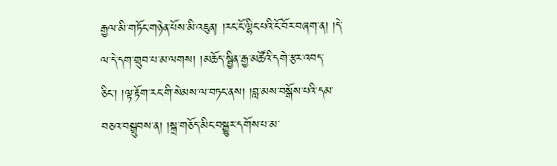རྒྱལ་མི་གཏོང་གཉེན་པོས་མི་འཇུན། །རང་ངོ་ལྷིང་པའི་ངོ་བོར་བཞག་ན། །དེ་ལ་དེ་དག་གྲུབ་པ་མ་ལགས། །མཆོད་སྦྱིན་རྒྱ་མཚོའི་དགེ་རྩར་འབད་ཅིང་། །ལྟ་རྟོག་རང་གི་སེམས་ལ་བཏང་ནས། །བླ་མས་བསྒོས་པའི་དམ་བཅའ་བསྒྲུབས་ན། །སྐྲ་གཅོད་མིང་བསྒྱུར་དགོས་པ་མ་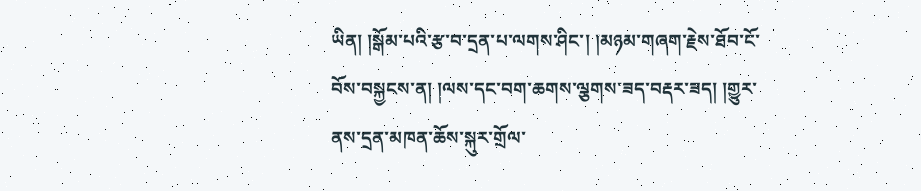ཡིན། །སྒོམ་པའི་རྩ་བ་དྲན་པ་ལགས་ཤིང་། །མཉམ་གཞག་རྗེས་ཐོབ་ངོ་བོས་བསྐྱངས་ན། །ལས་དང་བག་ཆགས་ལྕགས་ཟད་བརྡར་ཟད། །གྱུར་ནས་དྲན་མཁན་ཆོས་སྐུར་གྲོལ་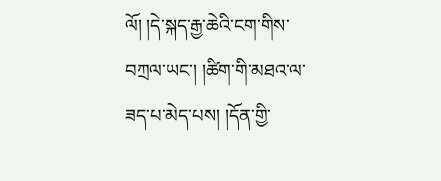ལོ། །དེ་སྐད་རྒྱ་ཆེའི་ངག་གིས་བཀྲལ་ཡང་། །ཚིག་གི་མཐའ་ལ་ཟད་པ་མེད་པས། །དོན་གྱི་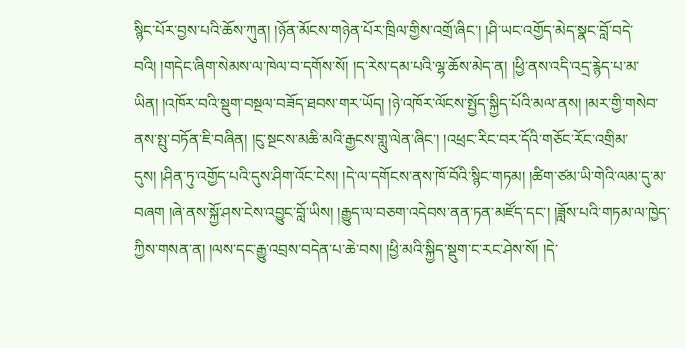སྙིང་པོར་བྱས་པའི་ཆོས་ཀུན། །ཉོན་མོངས་གཉེན་པོར་ཁྲིལ་གྱིས་འགྲོ་ཞིང་། །ཤི་ཡང་འགྱོད་མེད་སྣང་བློ་བདེ་བའི། །གདེང་ཞིག་སེམས་ལ་ཁེལ་བ་དགོས་སོ། །ད་རེས་དམ་པའི་ལྷ་ཆོས་མེད་ན། །ཕྱི་ནས་འདི་འདྲ་རྙེད་པ་མ་ཡིན། །འཁོར་བའི་སྡུག་བསྔལ་བཟོད་ཐབས་གར་ཡོད། །ཉེ་འཁོར་ལོངས་སྤྱོད་སྐྱིད་པོའི་མལ་ནས། །མར་གྱི་གསེབ་ནས་སྤུ་བཏོན་ཇི་བཞིན། །ངུ་སྔངས་མཆི་མའི་རྒྱངས་གླུ་ལེན་ཞིང་། །འཕྲང་རིང་བར་དོའི་གཅོང་རོང་འགྲིམ་དུས། །ཤིན་ཏུ་འགྱོད་པའི་དུས་ཤིག་འོང་ངེས། །དེ་ལ་དགོངས་ནས་ཁོ་བོའི་སྙིང་གཏམ། །ཚིག་ཙམ་ཡི་གེའི་ལམ་དུ་མ་བཞག །ཞེ་ནས་སྐྱོ་ཤས་ངེས་འབྱུང་བློ་ཡིས། །རྒྱུད་ལ་བཅག་འདེབས་ནན་ཏན་མཛོད་དང་། །ཟློས་པའི་གཏམ་ལ་ཁྱེད་ཀྱིས་གསན་ན། །ལས་དང་རྒྱུ་འབྲས་བདེན་པ་ཆེ་བས། །ཕྱི་མའི་སྐྱིད་སྡུག་ང་རང་ཤེས་སོ། །དེ་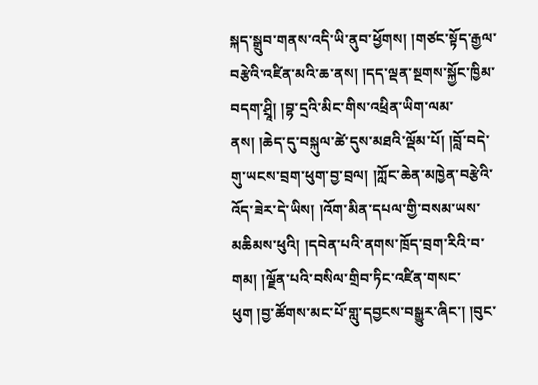སྐད་སྒྲུབ་གནས་འདི་ཡི་ནུབ་ཕྱོགས། །གཙང་སྟོད་རྒྱལ་བརྩེའི་འཛིན་མའི་ཆ་ནས། །དད་ལྡན་སྔགས་སྐྱོང་ཁྱིམ་བདག་ཤྲཱི། །བྷ་དྲའི་མིང་གིས་འཕྲིན་ཡིག་ལམ་ནས། །ཆེད་དུ་བསྐུལ་ཚེ་དུས་མཐའི་ལྡོམ་པོ། །བློ་བདེ་གུ་ཡངས་བྲག་ཕུག་བྱ་བྲལ། །ཀློང་ཆེན་མཁྱེན་བརྩེའི་འོད་ཟེར་དེ་ཡིས། །འོག་མིན་དཔལ་གྱི་བསམ་ཡས་མཆིམས་ཕུའི། །དབེན་པའི་ནགས་ཁྲོད་བྲག་རིའི་བ་གམ། །ལྗོན་པའི་བསིལ་གྲིབ་ཏིང་འཛིན་གསང་ཕུག །བྱ་ཚོགས་མང་པོ་གླུ་དབྱངས་བསྒྱུར་ཞིང་། །བུང་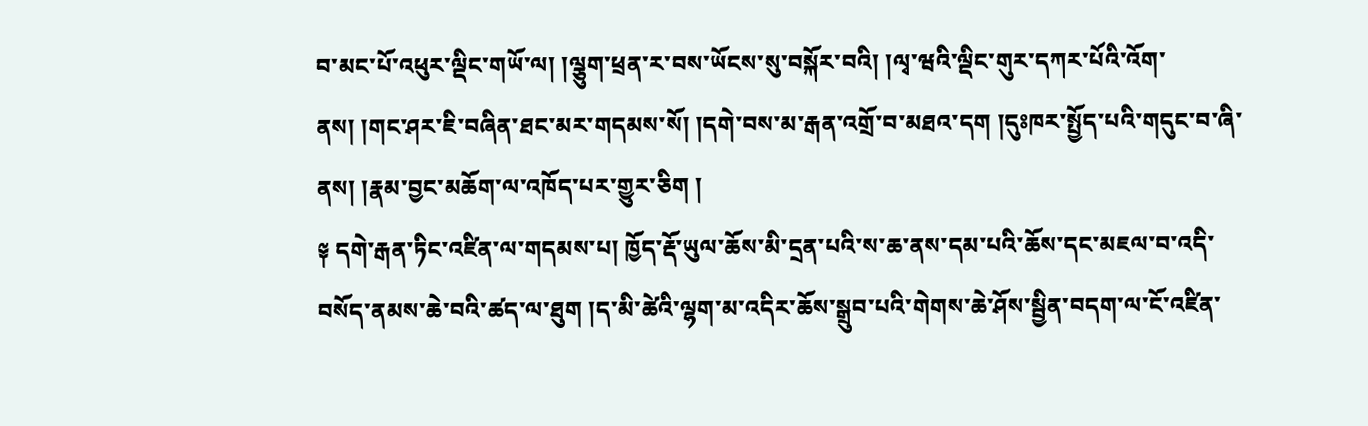བ་མང་པོ་འཕུར་ལྡིང་གཡོ་ལ། །ལྕུག་ཕྲན་ར་བས་ཡོངས་སུ་བསྐོར་བའི། །ལྭ་ཝའི་ལྡིང་གུར་དཀར་པོའི་འོག་ནས། །གང་ཤར་ཇི་བཞིན་ཐང་མར་གདམས་སོ། །དགེ་བས་མ་རྒན་འགྲོ་བ་མཐའ་དག །དུཿཁར་སྤྱོད་པའི་གདུང་བ་ཞི་ནས། །རྣམ་བྱང་མཆོག་ལ་འཁོད་པར་གྱུར་ཅིག །
༈ དགེ་རྒན་ཏིང་འཛིན་ལ་གདམས་པ། ཁྱོད་རྡོ་ཡུལ་ཆོས་མི་དྲན་པའི་ས་ཆ་ནས་དམ་པའི་ཆོས་དང་མཇལ་བ་འདི་བསོད་ནམས་ཆེ་བའི་ཚད་ལ་ཐུག །ད་མི་ཚེའི་ལྷག་མ་འདིར་ཆོས་སྒྲུབ་པའི་གེགས་ཆེ་ཤོས་སྦྱིན་བདག་ལ་ངོ་འཛིན་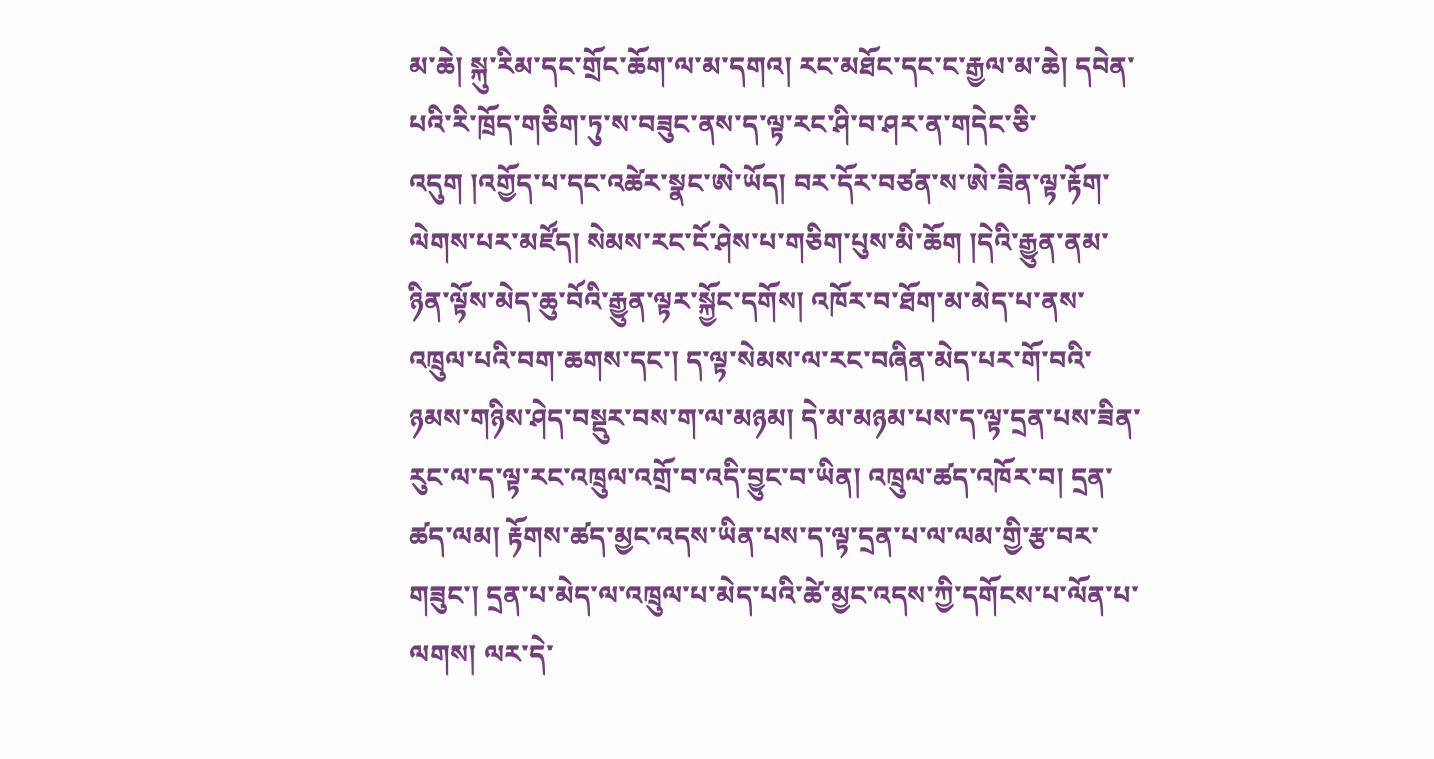མ་ཆེ། སྐུ་རིམ་དང་གྲོང་ཆོག་ལ་མ་དགའ། རང་མཐོང་དང་ང་རྒྱལ་མ་ཆེ། དབེན་པའི་རི་ཁྲོད་གཅིག་ཏུ་ས་བཟུང་ནས་ད་ལྟ་རང་ཤི་བ་ཤར་ན་གདེང་ཅི་འདུག །འགྱོད་པ་དང་འཚེར་སྣང་ཨེ་ཡོད། བར་དོར་བཙན་ས་ཨེ་ཟིན་ལྟ་རྟོག་ལེགས་པར་མཛོད། སེམས་རང་ངོ་ཤེས་པ་གཅིག་པུས་མི་ཆོག །དེའི་རྒྱུན་ནམ་ཉིན་ལྟོས་མེད་ཆུ་བོའི་རྒྱུན་ལྟར་སྐྱོང་དགོས། འཁོར་བ་ཐོག་མ་མེད་པ་ནས་འཁྲུལ་པའི་བག་ཆགས་དང་། ད་ལྟ་སེམས་ལ་རང་བཞིན་མེད་པར་གོ་བའི་ཉམས་གཉིས་ཤེད་བསྡུར་བས་ག་ལ་མཉམ། དེ་མ་མཉམ་པས་ད་ལྟ་དྲན་པས་ཟིན་རུང་ལ་ད་ལྟ་རང་འཁྲུལ་འགྲོ་བ་འདི་བྱུང་བ་ཡིན། འཁྲུལ་ཚད་འཁོར་བ། དྲན་ཚད་ལམ། རྟོགས་ཚད་མྱང་འདས་ཡིན་པས་ད་ལྟ་དྲན་པ་ལ་ལམ་གྱི་རྩ་བར་གཟུང་། དྲན་པ་མེད་ལ་འཁྲུལ་པ་མེད་པའི་ཚེ་མྱང་འདས་ཀྱི་དགོངས་པ་ལོན་པ་ལགས། ལར་དེ་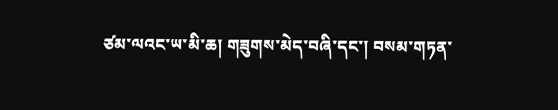ཙམ་ལའང་ཡ་མི་ཆ། གཟུགས་མེད་བཞི་དང་། བསམ་གཏན་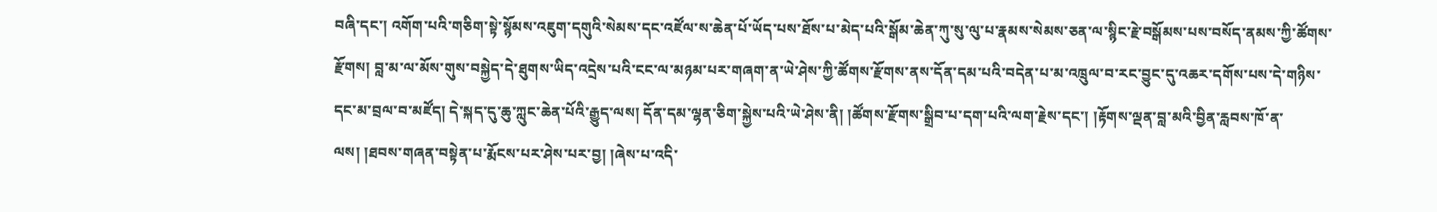བཞི་དང་། འགོག་པའི་གཅིག་སྟེ་སྙོམས་འཇུག་དགུའི་སེམས་དང་འཛོལ་ས་ཆེན་པོ་ཡོད་པས་ཐོས་པ་མེད་པའི་སྒོམ་ཆེན་ཀུ་སུ་ལུ་པ་རྣམས་སེམས་ཅན་ལ་སྙིང་རྗེ་བསྒོམས་པས་བསོད་ནམས་ཀྱི་ཚོགས་རྫོགས། བླ་མ་ལ་མོས་གུས་བསྐྱེད་དེ་ཐུགས་ཡིད་འདྲེས་པའི་ངང་ལ་མཉམ་པར་གཞག་ན་ཡེ་ཤེས་ཀྱི་ཚོགས་རྫོགས་ནས་དོན་དམ་པའི་བདེན་པ་མ་འཁྲུལ་བ་རང་བྱུང་དུ་འཆར་དགོས་པས་དེ་གཉིས་དང་མ་བྲལ་བ་མཛོད། དེ་སྐད་དུ་ཆུ་ཀླུང་ཆེན་པོའི་རྒྱུད་ལས། དོན་དམ་ལྷན་ཅིག་སྐྱེས་པའི་ཡེ་ཤེས་ནི། །ཚོགས་རྫོགས་སྒྲིབ་པ་དག་པའི་ལག་རྗེས་དང་། །རྟོགས་ལྡན་བླ་མའི་བྱིན་རླབས་ཁོ་ན་ལས། །ཐབས་གཞན་བསྟེན་པ་རྨོངས་པར་ཤེས་པར་བྱ། །ཞེས་པ་འདི་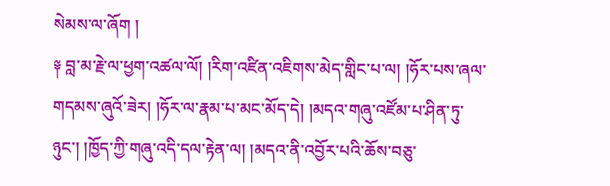སེམས་ལ་ཞོག །
༈ བླ་མ་རྗེ་ལ་ཕྱག་འཚལ་ལོ། །རིག་འཛིན་འཇིགས་མེད་གླིང་པ་ལ། །ཧོར་པས་ཞལ་གདམས་ཞུའོ་ཟེར། །ཧོར་ལ་རྣམ་པ་མང་མོད་དེ། །མདའ་གཞུ་འཛོམ་པ་ཤིན་ཏུ་ཉུང་། །ཁྱོད་ཀྱི་གཞུ་འདི་དལ་རྟེན་ལ། །མདའ་ནི་འབྱོར་པའི་ཆོས་བཅུ་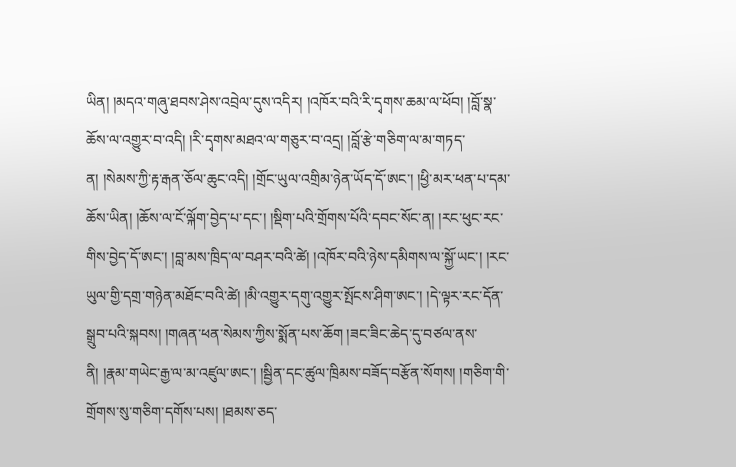ཡིན། །མདའ་གཞུ་ཐབས་ཤེས་འབྲེལ་དུས་འདིར། །འཁོར་བའི་རི་དྭགས་ཆམ་ལ་ཕོབ། །བློ་སྣ་ཆོས་ལ་འགྱུར་བ་འདི། །རི་དྭགས་མཐའ་ལ་གཅུར་བ་འདྲ། །བློ་རྩེ་གཅིག་ལ་མ་གཏད་ན། །སེམས་ཀྱི་རྟ་རྒན་ཅོལ་ཆུང་འདི། །གྲོང་ཡུལ་འགྲིམ་ཉེན་ཡོད་དོ་ཨང་། །ཕྱི་མར་ཕན་པ་དམ་ཆོས་ཡིན། །ཆོས་ལ་ངོ་ལྐོག་བྱེད་པ་དང་། །སྡིག་པའི་གྲོགས་པོའི་དབང་སོང་ན། །རང་ཕུང་རང་གིས་བྱེད་དོ་ཨང་། །བླ་མས་ཁྲིད་ལ་བཤར་བའི་ཚེ། །འཁོར་བའི་ཉེས་དམིགས་ལ་སྐྱོ་ཡང་། །རང་ཡུལ་གྱི་དགྲ་གཉེན་མཐོང་བའི་ཚེ། །མི་འགྱུར་དགུ་འགྱུར་སྤོངས་ཤིག་ཨང་། །དེ་ལྟར་རང་དོན་སྒྲུབ་པའི་སྐབས། །གཞན་ཕན་སེམས་ཀྱིས་སྨོན་པས་ཆོག །ཟང་ཟིང་ཆེད་དུ་བཙལ་ནས་ནི། །རྣམ་གཡེང་རྒྱ་ལ་མ་འཛུལ་ཨང་། །སྦྱིན་དང་ཚུལ་ཁྲིམས་བཟོད་བརྩོན་སོགས། །གཅིག་གི་གྲོགས་སུ་གཅིག་དགོས་པས། །ཐམས་ཅད་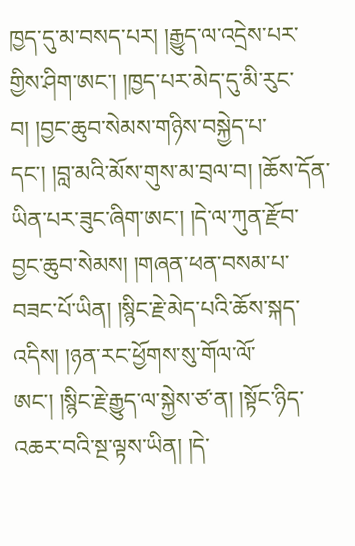ཁྱད་དུ་མ་བསད་པར། །རྒྱུད་ལ་འདྲེས་པར་གྱིས་ཤིག་ཨང་། །ཁྱད་པར་མེད་དུ་མི་རུང་བ། །བྱང་ཆུབ་སེམས་གཉིས་བསྐྱེད་པ་དང་། །བླ་མའི་མོས་གུས་མ་བྲལ་བ། །ཆོས་དོན་ཡིན་པར་ཟུང་ཞིག་ཨང་། །དེ་ལ་ཀུན་རྫོབ་བྱང་ཆུབ་སེམས། །གཞན་ཕན་བསམ་པ་བཟང་པོ་ཡིན། །སྙིང་རྗེ་མེད་པའི་ཆོས་སྐད་འདིས། །ཉན་རང་ཕྱོགས་སུ་གོལ་ལོ་ཨང་། །སྙིང་རྗེ་རྒྱུད་ལ་སྐྱེས་ཙ་ན། །སྟོང་ཉིད་འཆར་བའི་སྔ་ལྟས་ཡིན། །དེ་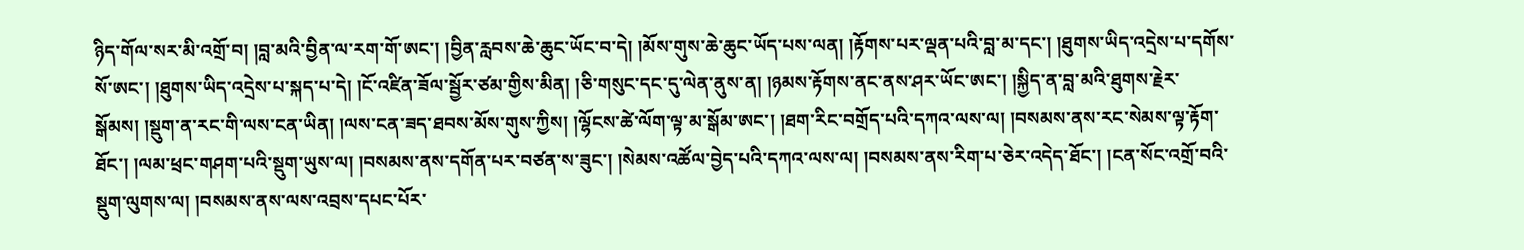ཉིད་གོལ་སར་མི་འགྲོ་བ། །བླ་མའི་བྱིན་ལ་རག་གོ་ཨང་། །བྱིན་རླབས་ཆེ་ཆུང་ཡོང་བ་དེ། །མོས་གུས་ཆེ་ཆུང་ཡོད་པས་ལན། །རྟོགས་པར་ལྡན་པའི་བླ་མ་དང་། །ཐུགས་ཡིད་འདྲེས་པ་དགོས་སོ་ཨང་། །ཐུགས་ཡིད་འདྲེས་པ་སྐད་པ་དེ། །ངོ་འཛིན་ཟོལ་སྦྱོར་ཙམ་གྱིས་མིན། །ཅི་གསུང་དང་དུ་ལེན་ནུས་ན། །ཉམས་རྟོགས་ནང་ནས་ཤར་ཡོང་ཨང་། །སྐྱིད་ན་བླ་མའི་ཐུགས་རྗེར་སྒོམས། །སྡུག་ན་རང་གི་ལས་ངན་ཡིན། །ལས་ངན་ཟད་ཐབས་མོས་གུས་ཀྱིས། །ལྷོངས་ཚེ་ལོག་ལྟ་མ་སྒོམ་ཨང་། །ཐག་རིང་བགྲོད་པའི་དཀའ་ལས་ལ། །བསམས་ནས་རང་སེམས་ལྟ་རྟོག་ཐོང་། །ལམ་ཕྲང་གཤག་པའི་སྡུག་ཡུས་ལ། །བསམས་ནས་དགོན་པར་བཙན་ས་ཟུང་། །སེམས་འཚོལ་བྱེད་པའི་དཀའ་ལས་ལ། །བསམས་ནས་རིག་པ་ཅེར་འདེད་ཐོང་། །ངན་སོང་འགྲོ་བའི་སྡུག་ལུགས་ལ། །བསམས་ནས་ལས་འབྲས་དཔང་པོར་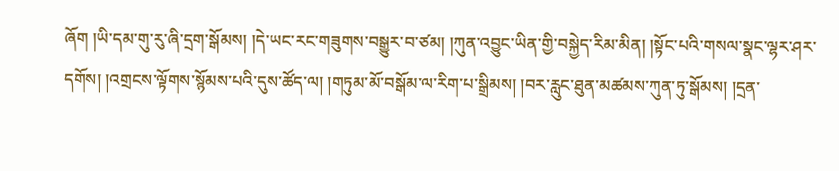ཞོག །ཡི་དམ་གུ་རུ་ཞི་དྲག་སྒོམས། །དེ་ཡང་རང་གཟུགས་བསྒྱུར་བ་ཙམ། །ཀུན་འབྱུང་ཡིན་གྱི་བསྐྱེད་རིམ་མིན། །སྟོང་པའི་གསལ་སྣང་ལྷར་ཤར་དགོས། །འགྲངས་ལྟོགས་སྙོམས་པའི་དུས་ཚོད་ལ། །གཏུམ་མོ་བསྒོམ་ལ་རིག་པ་སྒྲིམས། །བར་རླུང་ཐུན་མཚམས་ཀུན་ཏུ་སྒོམས། །དྲན་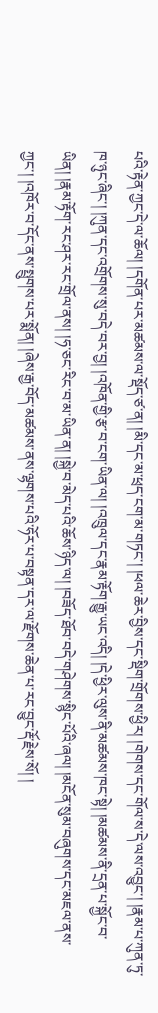པའི་རྟེན་ཀྱང་དེ་ལ་ཆོལ། །དགོན་པར་མཚམས་ལ་སྡོད་ཙ་ན། །མི་དང་མ་ཕྲད་ངག་མ་གཏང་། །ཕལ་ཆེར་བྱིས་དང་སྡིག་གྲོགས་ཕྱིར། །གེགས་དང་གོལ་ས་དེ་ལས་འབྱུང་། །རྣམ་པ་ཀུན་ཏུ་ཁ་ཉུང་ཞིང་། །ཀུན་དང་འགྲོགས་སུ་བདེ་བར་བྱ། །འཁོན་གྱི་རྩ་བ་ངག་ཡིན་ལ། །འཁྲུལ་དང་རྣམ་རྟོག་རྒྱུ་ཡང་འདི། །དེ་ཕྱིར་ལུས་ནི་མཚམས་ཁང་སྟེ། །མཚམས་ནི་དྲན་པ་སྐྱོང་བ་ཡིན། །རྣམ་རྟོག་རང་ཤར་རང་གྲོལ་ནས། །ཧ་ཅང་རིང་བ་མ་ཡིན་ན། །སྐྱེ་བ་མེད་པའི་ཆོས་ཉིད་ལ། །བཟོད་ཐོབ་བདེ་གཤེགས་སྙིང་པོའི་ཞལ། །མངོན་སུམ་བཞུགས་དང་མཇལ་ནས་ཀྱང་། །འཁོར་བ་དོང་ནས་སྤྲུགས་པར་སྨོན། །ཞེས་རྒྱ་བོད་མཚམས་ནས་ལྷགས་པའི་ཧོར་པ་བསྟན་དར་ལ་རྫོགས་ཆེན་པ་རང་བྱུང་རྡོ་རྗེས་སོ། །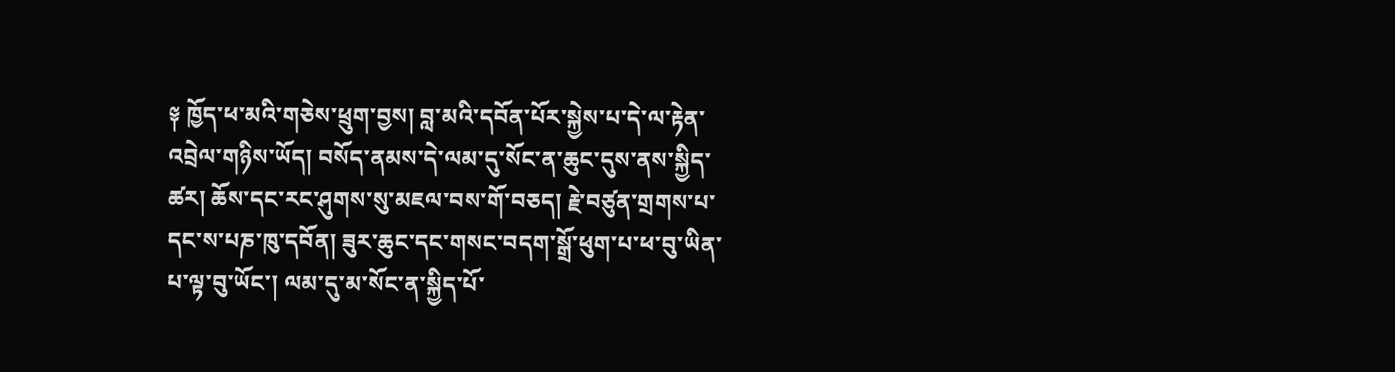༈ ཁྱོད་ཕ་མའི་གཅེས་ཕྲུག་བྱས། བླ་མའི་དབོན་པོར་སྐྱེས་པ་དེ་ལ་རྟེན་འབྲེལ་གཉིས་ཡོད། བསོད་ནམས་དེ་ལམ་དུ་སོང་ན་ཆུང་དུས་ནས་སྐྱིད་ཚར། ཆོས་དང་རང་ཤུགས་སུ་མཇལ་བས་གོ་བཅད། རྗེ་བཙུན་གྲགས་པ་དང་ས་པཎ་ཁུ་དབོན། ཟུར་ཆུང་དང་གསང་བདག་སྒྲོ་ཕུག་པ་ཕ་བུ་ཡིན་པ་ལྟ་བུ་ཡོང་། ལམ་དུ་མ་སོང་ན་སྐྱིད་པོ་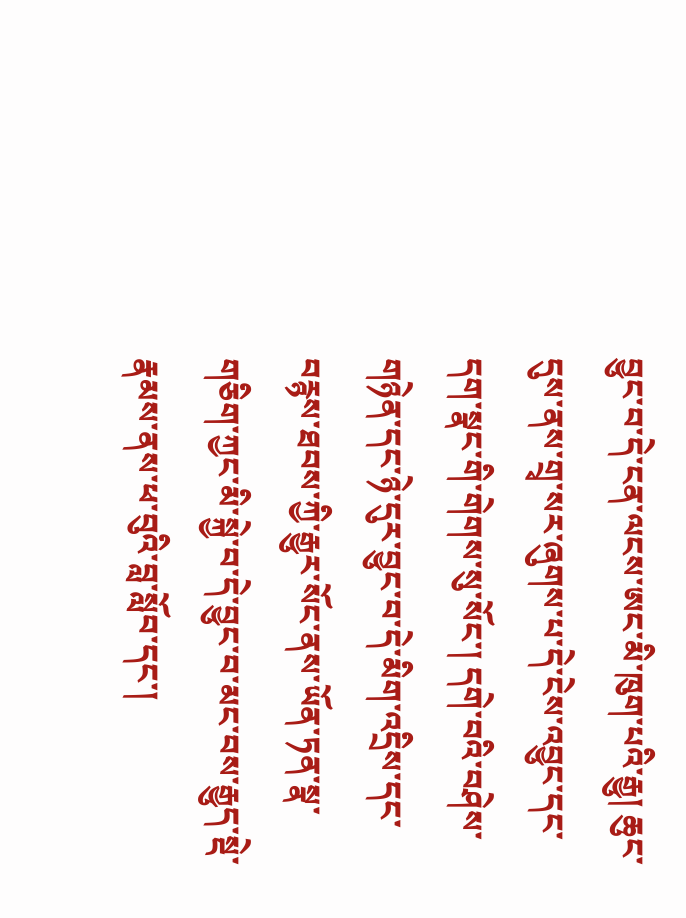བྱུང་བ་དེ་ངན་ལངས་ཨང་མི་ཁུག་པའི་རྒྱུ། ཆུང་དུས་ནས་གྲྭ་སར་ཞུགས་པ་དེ་ངེས་འབྱུང་དང་དག་སྣང་གི་གེགས་སུ་སོང་། དགེ་བའི་བཤེས་གཉེན་དང་ཉེ་དུར་བྱུང་བ་དེ་མིག་འདྲིས་དང་བརྙས་ཐབས་ཀྱི་རྒྱུར་སོང་ནས་ཡོན་ཏན་སྣ་གཅིག་ཀྱང་མི་སྐྱེ་བ་དེ་བྱུང་བ་མང་བས་རྒྱུད་སྡེ་རྣམས་ནས་ཕ་བུའི་བླ་སློབ་དང་།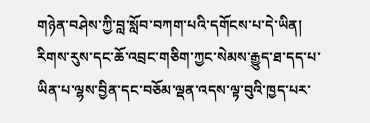གཉེན་བཤེས་ཀྱི་བླ་སློབ་བཀག་པའི་དགོངས་པ་དེ་ཡིན། རིགས་རུས་དང་ཆོ་འབྲང་གཅིག་ཀྱང་སེམས་རྒྱུད་ཐ་དད་པ་ཡིན་པ་ལྷས་བྱིན་དང་བཅོམ་ལྡན་འདས་ལྟ་བུའི་ཁྱད་པར་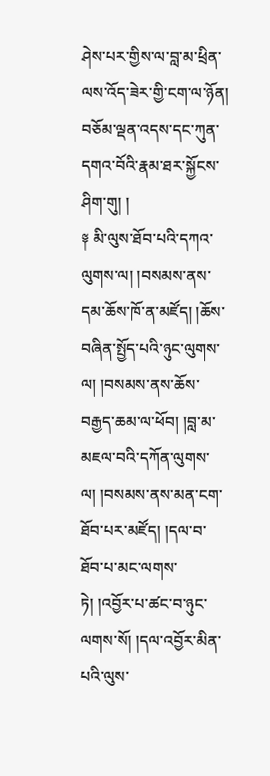ཤེས་པར་གྱིས་ལ་བླ་མ་ཕྲིན་ལས་འོད་ཟེར་གྱི་ངག་ལ་ཉོན། བཅོམ་ལྡན་འདས་དང་ཀུན་དགའ་བོའི་རྣམ་ཐར་སྐྱོངས་ཤིག་གུ། །
༈ མི་ལུས་ཐོབ་པའི་དཀའ་ལུགས་ལ། །བསམས་ནས་དམ་ཆོས་ཁོ་ན་མཛོད། །ཆོས་བཞིན་སྤྱོད་པའི་ཉུང་ལུགས་ལ། །བསམས་ནས་ཆོས་བརྒྱད་ཆམ་ལ་ཕོབ། །བླ་མ་མཇལ་བའི་དཀོན་ལུགས་ལ། །བསམས་ནས་མན་ངག་ཐོབ་པར་མཛོད། །དལ་བ་ཐོབ་པ་མང་ལགས་ཏེ། །འབྱོར་པ་ཚང་བ་ཉུང་ལགས་སོ། །དལ་འབྱོར་མིན་པའི་ལུས་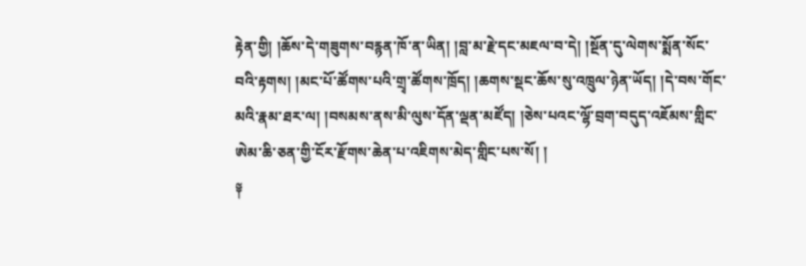རྟེན་གྱི། །ཆོས་དེ་གཟུགས་བརྙན་ཁོ་ན་ཡིན། །བླ་མ་རྗེ་དང་མཇལ་བ་དེ། །སྔོན་དུ་ལེགས་སྨོན་སོང་བའི་རྟགས། །མང་པོ་ཚོགས་པའི་གྲྭ་ཚོགས་ཁྲོད། །ཆགས་སྡང་ཆོས་སུ་འཁྲུལ་ཉེན་ཡོད། །དེ་བས་གོང་མའི་རྣམ་ཐར་ལ། །བསམས་ནས་མི་ལུས་དོན་ལྡན་མཛོད། །ཅེས་པའང་ལྷོ་བྲག་བདུད་འཇོམས་གླིང་ཨེམ་ཆི་ཅན་གྱི་ངོར་རྫོགས་ཆེན་པ་འཇིགས་མེད་གླིང་པས་སོ། །
༈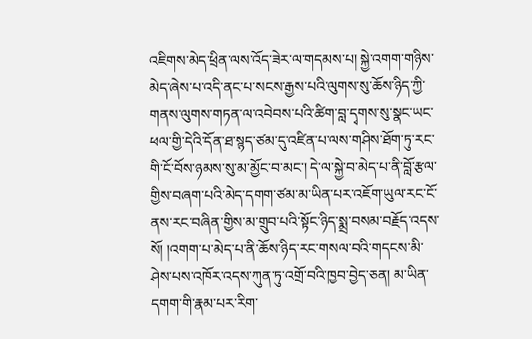འཇིགས་མེད་ཕྲིན་ལས་འོད་ཟེར་ལ་གདམས་པ། སྐྱེ་འགག་གཉིས་མེད་ཞེས་པ་འདི་ནང་པ་སངས་རྒྱས་པའི་ལུགས་སུ་ཆོས་ཉིད་ཀྱི་གནས་ལུགས་གཏན་ལ་འབེབས་པའི་ཚིག་བླ་དྭགས་སུ་སྣང་ཡང་ཕལ་གྱི་དེའི་དོན་ཐ་སྙད་ཙམ་དུ་འཛིན་པ་ལས་གཤིས་ཐོག་ཏུ་རང་གི་ངོ་བོས་ཉམས་སུ་མ་མྱོང་བ་མང་། དེ་ལ་སྐྱེ་བ་མེད་པ་ནི་བློ་རྩལ་གྱིས་བཞག་པའི་མེད་དགག་ཙམ་མ་ཡིན་པར་འཇོག་ཡུལ་རང་ངོ་ནས་རང་བཞིན་གྱིས་མ་གྲུབ་པའི་སྟོང་ཉིད་སྨྲ་བསམ་བརྗོད་འདས་སོ། །འགག་པ་མེད་པ་ནི་ཆོས་ཉིད་རང་གསལ་བའི་གདངས་མི་ཤེས་པས་འཁོར་འདས་ཀུན་ཏུ་འགྲོ་བའི་ཁྱབ་བྱེད་ཅན། མ་ཡིན་དགག་གི་རྣམ་པར་རིག་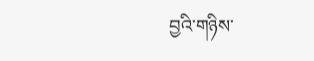བྱའི་གཉིས་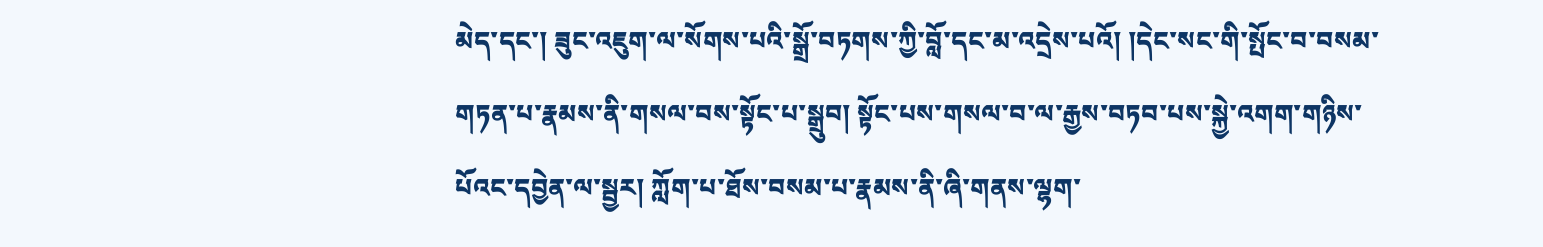མེད་དང་། ཟུང་འཇུག་ལ་སོགས་པའི་སྒྲོ་བཏགས་ཀྱི་བློ་དང་མ་འདྲེས་པའོ། །དེང་སང་གི་སྤོང་བ་བསམ་གཏན་པ་རྣམས་ནི་གསལ་བས་སྟོང་པ་སྒྲུབ། སྟོང་པས་གསལ་བ་ལ་རྒྱས་བཏབ་པས་སྐྱེ་འགག་གཉིས་པོའང་དབྱེན་ལ་སྦྱར། ཀློག་པ་ཐོས་བསམ་པ་རྣམས་ནི་ཞི་གནས་ལྷག་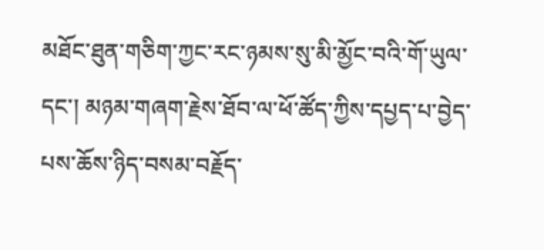མཐོང་ཐུན་གཅིག་ཀྱང་རང་ཉམས་སུ་མི་མྱོང་བའི་གོ་ཡུལ་དང་། མཉམ་གཞག་རྗེས་ཐོབ་ལ་ཕོ་ཚོད་ཀྱིས་དཔྱད་པ་བྱེད་པས་ཆོས་ཉིད་བསམ་བརྗོད་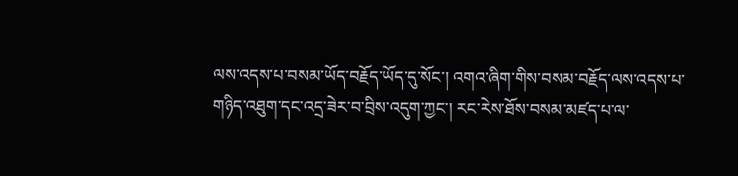ལས་འདས་པ་བསམ་ཡོད་བརྗོད་ཡོད་དུ་སོང་། འགའ་ཞིག་གིས་བསམ་བརྗོད་ལས་འདས་པ་གཉིད་འཐུག་དང་འདྲ་ཟེར་བ་བྲིས་འདུག་ཀྱང་། རང་རེས་ཐོས་བསམ་མཛད་པ་ལ་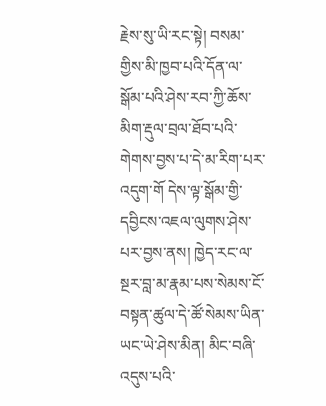རྗེས་སུ་ཡི་རང་སྟེ། བསམ་གྱིས་མི་ཁྱབ་པའི་དོན་ལ་སྒོམ་པའི་ཤེས་རབ་ཀྱི་ཆོས་མིག་རྡུལ་བྲལ་ཐོབ་པའི་གེགས་བྱས་པ་དེ་མ་རིག་པར་འདུག་གོ དེས་ལྟ་སྒོམ་གྱི་དབྱིངས་འཇལ་ལུགས་ཤེས་པར་བྱས་ནས། ཁྱེད་རང་ལ་སྔར་བླ་མ་རྣམ་པས་སེམས་ངོ་བསྟན་ཚུལ་དེ་ཚོ་སེམས་ཡིན་ཡང་ཡེ་ཤེས་མིན། མིང་བཞི་འདུས་པའི་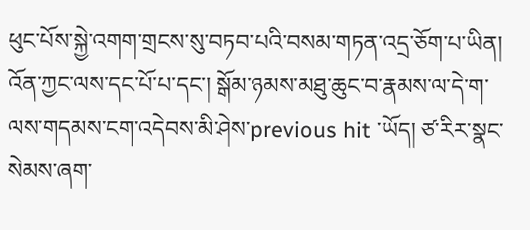ཕུང་པོས་སྐྱེ་འགག་གྲངས་སུ་བཏབ་པའི་བསམ་གཏན་འདྲ་ཅོག་པ་ཡིན། འོན་ཀྱང་ལས་དང་པོ་པ་དང་། སྒོམ་ཉམས་མཐུ་ཆུང་བ་རྣམས་ལ་དེ་ག་ལས་གདམས་ངག་འདེབས་མི་ཤེས་previous hit ་ཡོད། ཙ་རིར་སྣང་སེམས་ཞག་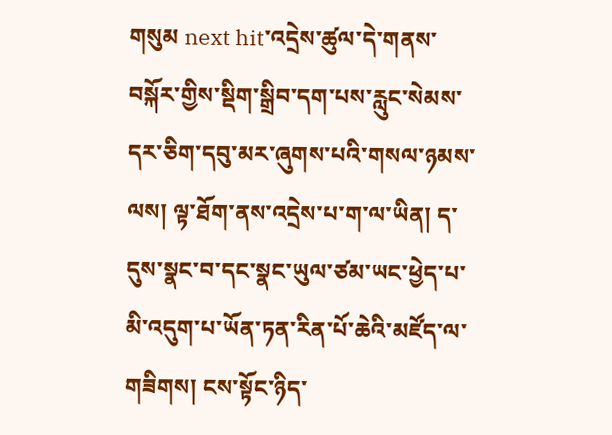གསུམ next hit་འདྲེས་ཚུལ་དེ་གནས་བསྐོར་གྱིས་སྡིག་སྒྲིབ་དག་པས་རླུང་སེམས་དར་ཅིག་དབུ་མར་ཞུགས་པའི་གསལ་ཉམས་ལས། ལྟ་ཐོག་ནས་འདྲེས་པ་ག་ལ་ཡིན། ད་དུས་སྣང་བ་དང་སྣང་ཡུལ་ཙམ་ཡང་ཕྱེད་པ་མི་འདུག་པ་ཡོན་ཏན་རིན་པོ་ཆེའི་མཛོད་ལ་གཟིགས། ངས་སྟོང་ཉིད་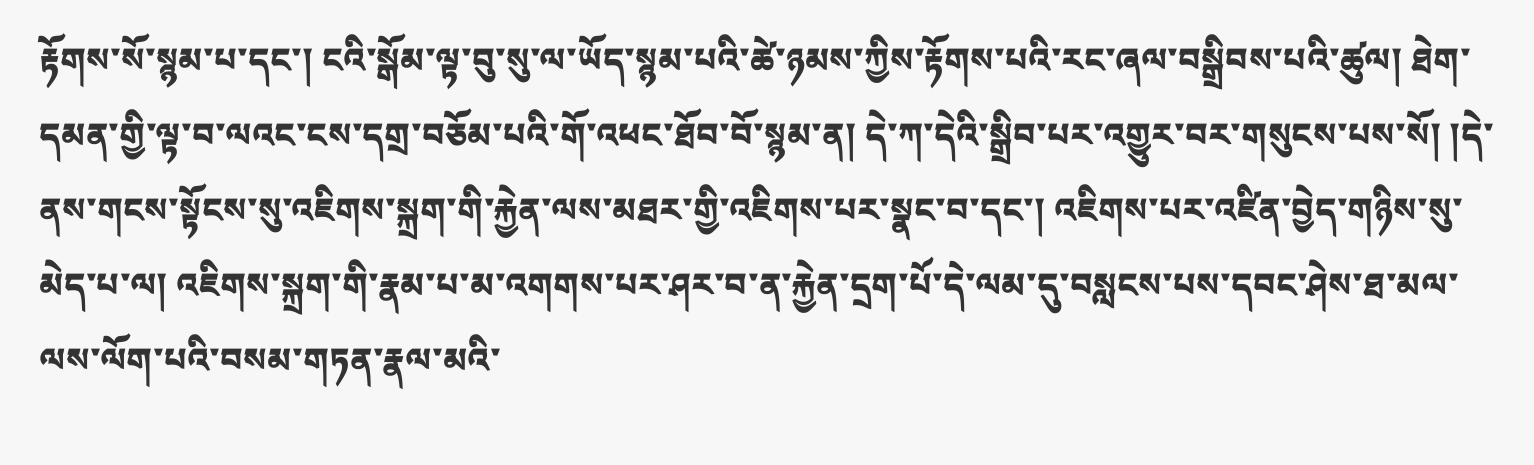རྟོགས་སོ་སྙམ་པ་དང་། ངའི་སྒོམ་ལྟ་བུ་སུ་ལ་ཡོད་སྙམ་པའི་ཚེ་ཉམས་ཀྱིས་རྟོགས་པའི་རང་ཞལ་བསྒྲིབས་པའི་ཚུལ། ཐེག་དམན་གྱི་ལྟ་བ་ལའང་ངས་དགྲ་བཅོམ་པའི་གོ་འཕང་ཐོབ་བོ་སྙམ་ན། དེ་ཀ་དེའི་སྒྲིབ་པར་འགྱུར་བར་གསུངས་པས་སོ། །དེ་ནས་གངས་སྟོངས་སུ་འཇིགས་སྐྲག་གི་རྐྱེན་ལས་མཐར་གྱི་འཇིགས་པར་སྣང་བ་དང་། འཇིགས་པར་འཛིན་བྱེད་གཉིས་སུ་མེད་པ་ལ། འཇིགས་སྐྲག་གི་རྣམ་པ་མ་འགགས་པར་ཤར་བ་ན་རྐྱེན་དྲག་པོ་དེ་ལམ་དུ་བསླངས་པས་དབང་ཤེས་ཐ་མལ་ལས་ལོག་པའི་བསམ་གཏན་རྣལ་མའི་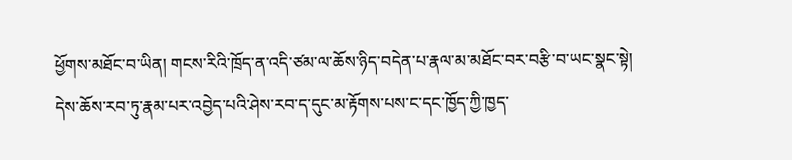ཕྱོགས་མཐོང་བ་ཡིན། གངས་རིའི་ཁྲོད་ན་འདི་ཙམ་ལ་ཆོས་ཉིད་བདེན་པ་རྣལ་མ་མཐོང་བར་བརྩི་བ་ཡང་སྣང་སྟེ། དེས་ཆོས་རབ་ཏུ་རྣམ་པར་འབྱེད་པའི་ཤེས་རབ་ད་དུང་མ་རྟོགས་པས་ང་དང་ཁྱོད་ཀྱི་ཁྱད་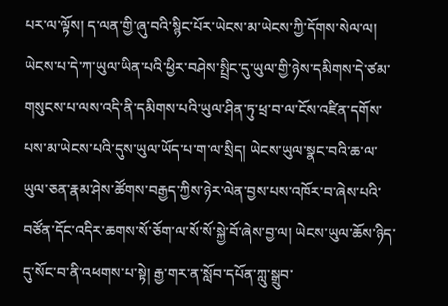པར་ལ་ལྟོས། ད་ལན་གྱི་ཞུ་བའི་སྙིང་པོར་ཡེངས་མ་ཡེངས་ཀྱི་དོགས་སེལ་ལ། ཡེངས་པ་དེ་ཀ་ཡུལ་ཡིན་པའི་ཕྱིར་བཤེས་སྤྲིང་དུ་ཡུལ་གྱི་ཉེས་དམིགས་དེ་ཙམ་གསུངས་པ་ལས་འདི་ནི་དམིགས་པའི་ཡུལ་ཤིན་ཏུ་ཕྲ་བ་ལ་ངོས་འཛིན་དགོས་པས་མ་ཡེངས་པའི་དུས་ཡུལ་ཡོད་པ་ག་ལ་སྲིད། ཡེངས་ཡུལ་སྣང་བའི་ཆ་ལ་ཡུལ་ཅན་རྣམ་ཤེས་ཚོགས་བརྒྱད་ཀྱིས་ཉེར་ལེན་བྱས་པས་འཁོར་བ་ཞེས་པའི་བཙོན་དོང་འདིར་ཆགས་སོ་ཅོག་ལ་སོ་སོ་སྐྱེ་བོ་ཞེས་བྱ་ལ། ཡེངས་ཡུལ་ཆོས་ཉིད་དུ་སོང་བ་ནི་འཕགས་པ་སྟེ། རྒྱ་གར་ན་སློབ་དཔོན་ཀླུ་སྒྲུབ་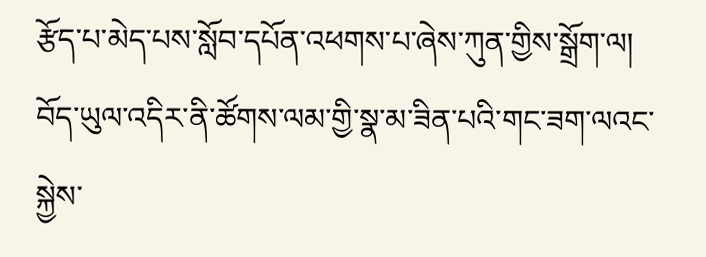རྩོད་པ་མེད་པས་སློབ་དཔོན་འཕགས་པ་ཞེས་ཀུན་གྱིས་སྒྲོག་ལ། བོད་ཡུལ་འདིར་ནི་ཚོགས་ལམ་གྱི་སྣ་མ་ཟིན་པའི་གང་ཟག་ལའང་སྐྱེས་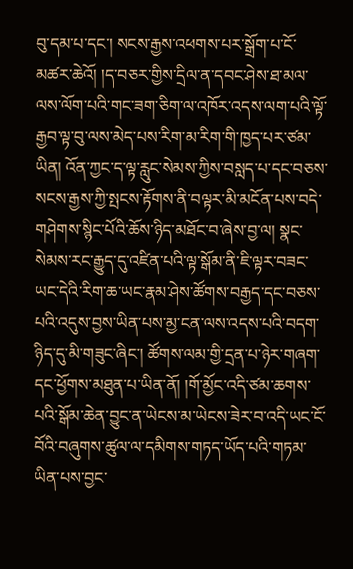བུ་དམ་པ་དང་། སངས་རྒྱས་འཕགས་པར་སྒྲོག་པ་ངོ་མཚར་ཆེའོ། །ད་བཅར་གྱིས་དྲིལ་ན་དབང་ཤེས་ཐ་མལ་ལས་ལོག་པའི་གང་ཟག་ཅིག་ལ་འཁོར་འདས་ལག་པའི་ལྟོ་རྒྱབ་ལྟ་བུ་ལས་མེད་པས་རིག་མ་རིག་གི་ཁྱད་པར་ཙམ་ཡིན། འོན་ཀྱང་ད་ལྟ་རླུང་སེམས་ཀྱིས་བསླད་པ་དང་བཅས་སངས་རྒྱས་ཀྱི་སྤངས་རྟོགས་ནི་བལྟར་མི་མངོན་པས་བདེ་གཤེགས་སྙིང་པོའི་ཆོས་ཉིད་མཐོང་བ་ཞེས་བྱ་ལ། སྣང་སེམས་རང་རྒྱུད་དུ་འཛིན་པའི་ལྟ་སྒོམ་ནི་ཇི་ལྟར་བཟང་ཡང་དེའི་རིག་ཆ་ཡང་རྣམ་ཤེས་ཚོགས་བརྒྱད་དང་བཅས་པའི་འདུས་བྱས་ཡིན་པས་མྱ་ངན་ལས་འདས་པའི་བདག་ཉིད་དུ་མི་གཟུང་ཞིང་། ཚོགས་ལམ་གྱི་དྲན་པ་ཉེར་གཞག་དང་ཕྱོགས་མཐུན་པ་ཡིན་ནོ། །གོ་མྱོང་འདི་ཙམ་ཆགས་པའི་སྒོམ་ཆེན་བྱུང་ན་ཡེངས་མ་ཡེངས་ཟེར་བ་འདི་ཡང་ངོ་བོའི་བཞུགས་ཚུལ་ལ་དམིགས་གཏད་ཡོད་པའི་གཏམ་ཡིན་པས་བྱང་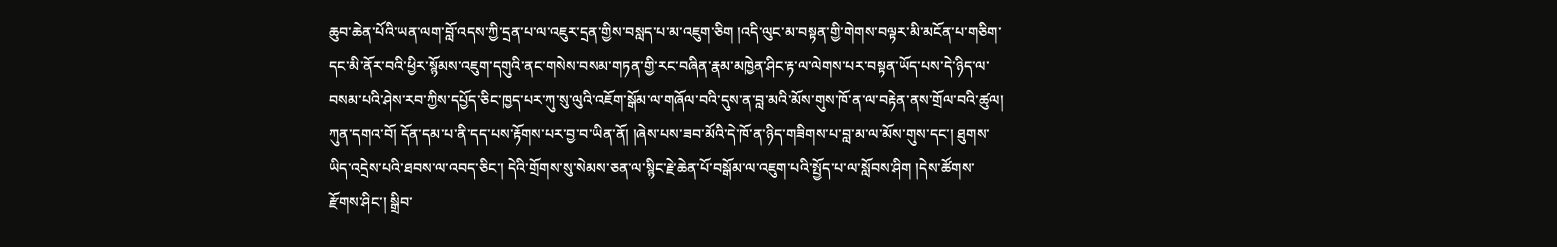ཆུབ་ཆེན་པོའི་ཡན་ལག་བློ་འདས་ཀྱི་དྲན་པ་ལ་འཇུར་དྲན་གྱིས་བསླད་པ་མ་འཇུག་ཅིག །འདི་ལུང་མ་བསྟན་གྱི་གེགས་བལྟར་མི་མངོན་པ་གཅིག་དང་མི་ནོར་བའི་ཕྱིར་སྙོམས་འཇུག་དགུའི་ནང་གསེས་བསམ་གཏན་གྱི་རང་བཞིན་རྣམ་མཁྱེན་ཤིང་རྟ་ལ་ལེགས་པར་བསྟན་ཡོད་པས་དེ་ཉིད་ལ་བསམ་པའི་ཤེས་རབ་ཀྱིས་དཔྱོད་ཅིང་ཁྱད་པར་ཀུ་སུ་ལུའི་འཇོག་སྒོམ་ལ་གཞོལ་བའི་དུས་ན་བླ་མའི་མོས་གུས་ཁོ་ན་ལ་བརྟེན་ནས་གྲོལ་བའི་ཚུལ། ཀུན་དགའ་བོ། དོན་དམ་པ་ནི་དད་པས་རྟོགས་པར་བྱ་བ་ཡིན་ནོ། །ཞེས་པས་ཟབ་མོའི་དེ་ཁོ་ན་ཉིད་གཟིགས་པ་བླ་མ་ལ་མོས་གུས་དང་། ཐུགས་ཡིད་འདྲེས་པའི་ཐབས་ལ་འབད་ཅིང་། དེའི་གྲོགས་སུ་སེམས་ཅན་ལ་སྙིང་རྗེ་ཆེན་པོ་བསྒོམ་ལ་འཇུག་པའི་སྤྱོད་པ་ལ་སློབས་ཤིག །དེས་ཚོགས་རྫོགས་ཤིང་། སྒྲིབ་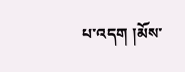པ་འདག །མོས་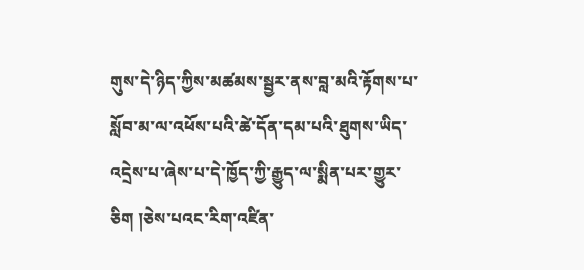གུས་དེ་ཉིད་ཀྱིས་མཚམས་སྦྱར་ནས་བླ་མའི་རྟོགས་པ་སློབ་མ་ལ་འཕོས་པའི་ཚེ་དོན་དམ་པའི་ཐུགས་ཡིད་འདྲེས་པ་ཞེས་པ་དེ་ཁྱོད་ཀྱི་རྒྱུད་ལ་སྨིན་པར་གྱུར་ཅིག །ཅེས་པའང་རིག་འཛིན་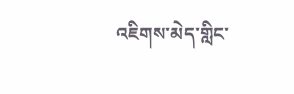འཇིགས་མེད་གླིང་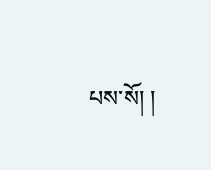པས་སོ། །